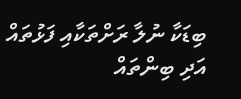ބިޑަކާ ނުލާ ރަށްތަކާއި ފަޅުތައް އަދި ބިންތައް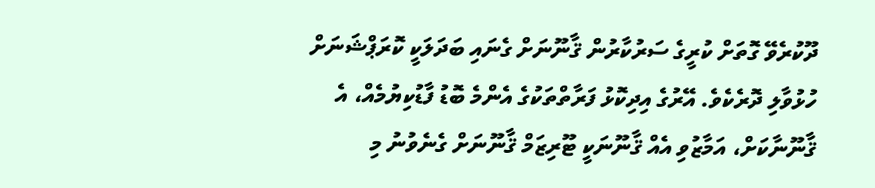ދޫކުރެވޭ ގޮތަށް ކުރީގެ ސަރުކާރުން ޤާނޫނަށް ގެނައި ބަދަލަކީ ކޮރަޕްޝަނަށް ހުޅުވާލި ދޮރެކެވެ. އޭރުގެ އިދިކޮޅު ފަރާތްތަކުގެ އެންމެ ބޮޑު ފާޑުކިޔުމެއް، އެ ޤާނޫނާކަށް، އަމާޒުވި އެއް ޤާނޫނަކީ ޓޫރިޒަމް ޤާނޫނަށް ގެނެވުނު މި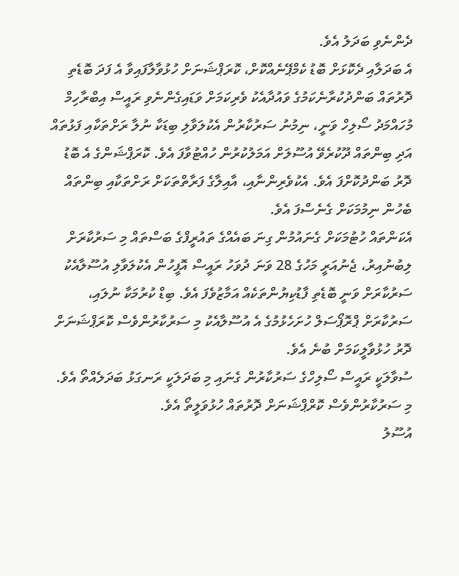ދެންނެވި ބަދަލު އެވެ.
އެ ބަދަލާއި ދެކޮޅަށް ބޮޑު ކެމްޕޭނެއްކޮށް، ކޮރަޕްޝަނަށް ހުޅުވާލާފައިވާ އެ ފަދަ ބޮޑެތި ދޮރުތައް ބަންދުކުރާނެކަމުގެ ވައުދާއެކު ވެރިކަމަށް ވަޑައިގެންނެވި ރައީސް އިބްރާހިމް މުހައްމަދު ސޯލިހް ވަނީ، ނިމުނު ސަރުކާރުން އެކުލަވާލި ބިޑަކާ ނުލާ ރަށްތަކާއި ފަޅުތައް އަދި ބިންތައް ދޫކުރެވޭ އުސޫލަށް އަމަލުކުރުން ހުއްޓުވާފަ އެވެ. ކޮރަޕްޝަންގެ އެ ބޮޑު ދޮރު ބަންދުކޮށްފަ އެވެ. އެކުވެރިންނާއި، އާއިލާގެ ފަރާތްތަކަށް ރަށްތަކާއި ބިންތައް ބެހުން ނިމުމަކަށް ގެނެސްފަ އެވެ.
އެކަންތައް ހުޓުމަކަށް ގެނައުމުން ގިނަ ބައެއްގެ ތައުރީފްގެ ބަސްތައް މި ސަރުކާރަށް ލިބުނުއިރު، ޖެނުއަރީ މަހުގެ 28 ވަނަ ދުވަހު ރައީސް އޮފީހުން އެކުލަވާލި އުސޫލާއެކު ސަރުކާރަށް ވަނީ ބޮޑެތި ފާޑުކިޔުންތަކެއް އަމާޒުވެފަ އެވެ. ބިޑް ކުރުމަކާ ނުލައި، ސަރުކާރަށް ޕްރޮޕޯސަލް ހުށަހެޅުމުގެ އެ އުސޫލާއެކު މި ސަރުކާރުންވެސް ކޮރަޕްޝަނަށް ދޮރު ހުޅުވާލީކަމަށް ބުނެ އެވެ.
ސުވާލަކީ ރައީސް ސޯލިހްގެ ސަރުކާރުން ގެނައި މި ބަދަލަކީ ރަނގަޅު ބަދަލެއްތޯ އެވެ. މި ސަރުކާރުންވެސް ކޮރްޕްޝަނަށް ދޮރުތައް ހުޅުވަލީތޯ އެވެ.
އުސޫލު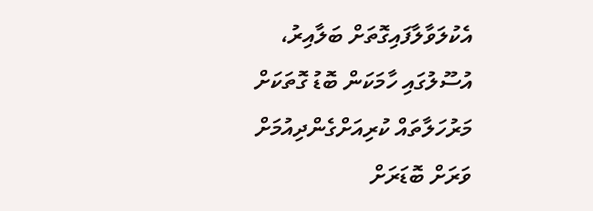އެކުލަވާލާފައިގޮތަށް ބަލާއިރު، އުސޫލުގައި ހާމަކަން ބޮޑު ގޮތަކަށް މަރުހަލާތައް ކުރިއަށްގެންދިއުމަށް ވަރަށް ބޮޑަރަށް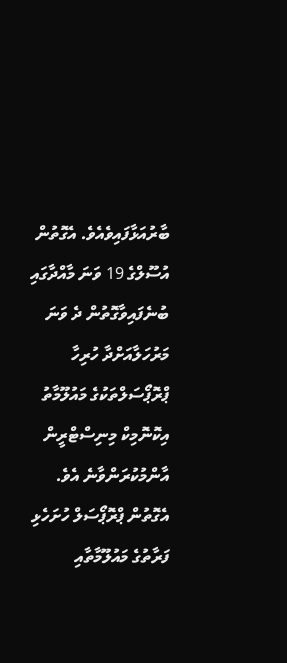ބާރުއަޅާފައިވެއެވެ. އެގޮތުން އުސޫލްގެ 19 ވަނަ މާއްދާގައި ބުނެފައިވާގޮތުން ދެ ވަނަ މަރުހަލާއަށްދާ ހުރިހާ ޕްރޮޕޯސަލްތަކުގެ މައުލޫމާތު އިކޮނޮމިކް މިނިސްޓްރީން އާންމުކުރަންވާނެ އެވެ. އެގޮތުން ޕްރޮޕޯސަލް ހުށަހެޅި ފަރާތުގެ މައުލޫމާތާއި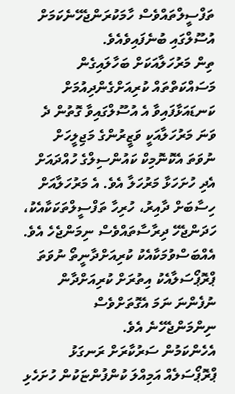ތަފްސީލްތައްވެސް ހާމަކުރަންޖެހޭނެކަމަށް އުސޫލްގައި ބުނެފައިވެއެވެ.
ތިން މަރުހަލާއަކަށް ބަހާލައިގެން މަސައްކަތްތައް ކުރިއަށްގެންދިއުމަށް ކަނޑައަޅާފައިވާ އެ އުސޫލްގައިވާ ގޮތުން ދެ ވަނަ މަރުހަލާއަކީ ވަޒީރުންގެ މަޖިލީހަށް ނުވަތަ އެކޮނޮމިކް ކައުންސިލްގެ ހުއްދައަށް އެދި ހުށަހަޅާ މަރުހަލާ އެވެ. އެ މަރުހަލާއަށް ހިސާބަށް ދާއިރު، ހުރިހާ ތަފްސީލްތަކަކާއެކު، ހަދަންޖެހޭ ދިރާސާތައްވެސް ނިމަންޖެހެ އެވެ. އެއްބަސްވުމަކާއެކު ކުރިއަށްދާނީތޯ ނުވަތަ ޕްރޮޕޯސަލާއެކު އިތުރަށް ކުރިއަށްދާން ނުފެންނަ ނަމަ އެގޮތަށްވެސް ނިންމަންޖެހޭނެ އެވެ.
އެހެންކަމުން ސަރުކާރަށް ރަނގަޅު ޕްރޮޕޯސަލެއް އަމިއްލަ ކުންފުންޏަކުން ހުށަހެޅި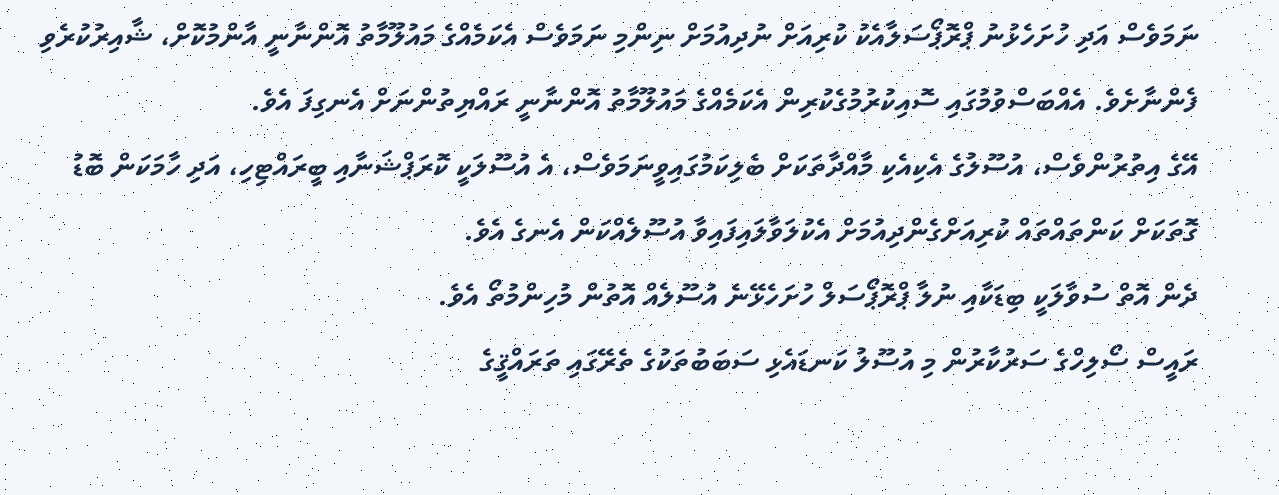ނަމަވެސް އަދި ހުށަހެޅުނު ޕްރޮޕޯސަލާއެކު ކުރިއަށް ނުދިއުމަށް ނިންމި ނަމަވެސް އެކަމެއްގެ މައުލޫމާތު އޮންނާނީ އާންމުކޮށް، ޝާއިރުކުރެވި ފެންނާށެވެ. އެއްބަސްވުމުގައި ސޮއިކުރުމުގެކުރިން އެކަމެއްގެ މައުލޫމާތު އޮންނާނީ ރައްޔިތުންނަށް އެނގިފަ އެވެ.
އޭގެ އިތުރުންވެސް، އުސޫލުގެ އެކިއެކި މާއްދާތަކަށް ބެލިކަމުގައިވީނަމަވެސް، އެ އުސޫލަކީ ކޮރަޕްޝަނާއި ބީރައްޓިހި، އަދި ހާމަކަން ބޮޑު ގޮތަކަށް ކަންތައްތައް ކުރިއަށްގެންދިއުމަށް އެކުލަވާލައިފައިވާ އުސޫލެއްކަން އެނގެ އެވެ.
ދެން އޮތް ސުވާލަކީ ބިޑަކާއި ނުލާ ޕްރޮޕޯސަލް ހުށަހެޅޭނެ އުސޫލެއް އޮތުން މުހިންމުތޯ އެވެ.
ރައީސް ސޯލިހްގެ ސަރުކާރުން މި އުސޫލު ކަނޑައެޅި ސަބަބުތަކުގެ ތެރޭގައި ތަރައްޤީގެ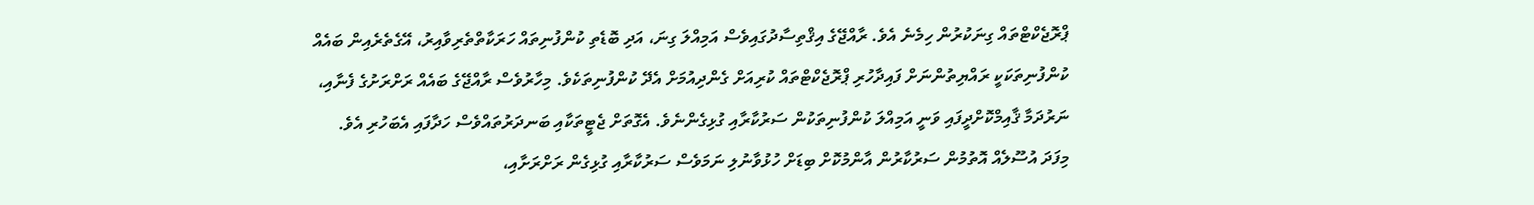ޕްރޮޖެކްޓްތައް ގިނަކުރުން ހިމެނެ އެވެ. ރާއްޖޭގެ އިޤްތިސާދުގައިވެސް އަމިއްލަ ގިނަ، އަދި ބޮޑެތި ކުންފުނިތައް ހަރަކާތްތެރިވާއިރު، އޭގެތެރެއިން ބައެއް ކުންފުނިތަކަކީ ރައްޔިތުންނަށް ފައިދާހުރި ޕްރޮޖެކްޓްތައް ކުރިއަށް ގެންދިއުމަށް އެދޭ ކުންފުނިތަކެވެ. މިހާރުވެސް ރާއްޖޭގެ ބައެއް ރަށްރަށުގެ ފެނާއި، ނަރުދަމާ ޤާއިމްކޮށްދީފައި ވަނީ އަމިއްލަ ކުންފުނިތަކުން ސަރުކާރާއި ގުޅިގެންނެވެ. އެގޮތަށް ޖެޓީތަކާއި ބަނދަރުތައްވެސް ހަދާފައި އެބަހުރި އެވެ.
މިފަދަ އުސޫލެއް އޮތުމުން ސަރުކާރުން އާންމުކޮށް ބިޑަށް ހުޅުވާނުލި ނަމަވެސް ސަރުކާރާއި ގުޅިގެން ރަށްރަށާއި،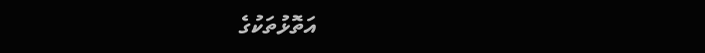އަތޮޅުތަކުގެ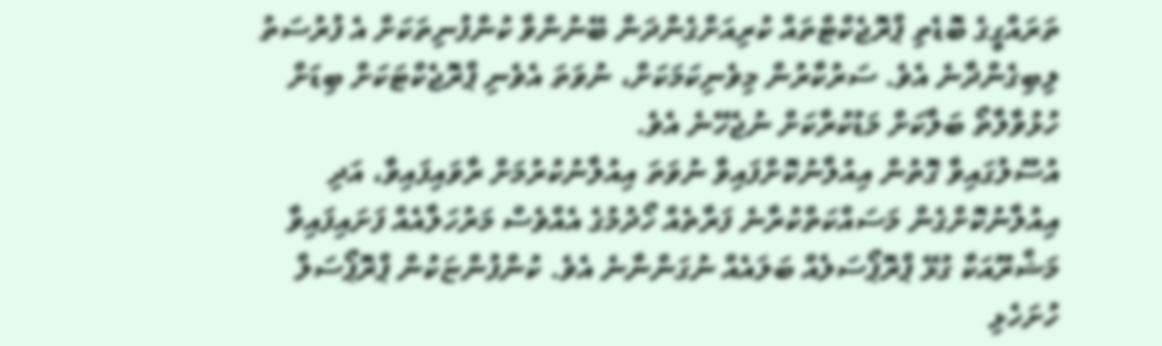ތަރައްގީގެ ބޮޑެތި ޕްރޮޖެކްޓްތައް ކުރިއަށްގެންދަން ބޭނުންވާ ކުންފުނިތަކަށް އެ ފުރުސަތު ލިބިގެންދާނެ އެވެ. ސަރުކާރުން މިވެނިކަމަކަށް، ނުވަތަ އެވެނި ޕްރޮޖެކްޓަކަށް ބިޑަށް ހުޅުވާލާތޯ ބަލާކަށް މަޑުކުރާކަށް ނުޖެހޭނެ އެވެ.
އުސޫލުގައިވާ ގޮތުން އިއުލާނުކޮށްފައިވާ ނުވަތަ އިއުލާނުކުރުމަށް ރާވައިފައިވާ، އަދި އިއުލާނުކޮށްގެން މަސައްކަތްކުރާނެ ފަރާތެއް ހޯދުމުގެ އެއްވެސް މަރުހަލާއެއް ފަށައިފައިވާ މަޝްރޫއަކާ ގުޅޭ ޕްރޮޕޯސަލެއް ބަލައެއް ނުގަންނާނެ އެވެ. ކުންފުންޏަކުން ޕްރޮޕޯސަލް ހުށަހެޅި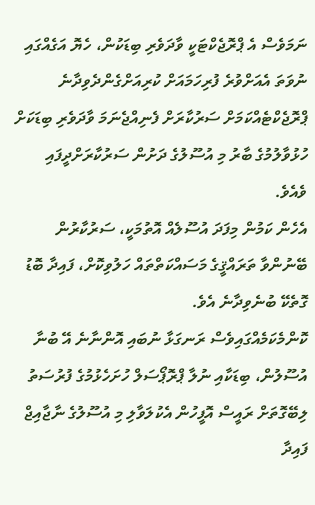ނަމަވެސް އެ ޕްރޮޖެކްޓަކީ ވާދަވެރި ބިޑަކުން، ހެޔޮ އަގެއްގައި ނުވަތަ އެއަށްވުރެ ފުރިހަމައަށް ކުރިއަށްގެންދެވިދާނެ ޕްރޮޖެކްޓެއްކަމަށް ސަރުކާރަށް ފެނިއްޖެނަމަ ވާދަވެރި ބިޑަކަށް ހުޅުވާލުމުގެ ބާރު މި އުސޫލުގެ ދަށުން ސަރުކާރަށްދީފައި ވެއެވެ.
އެހެން ކަމުން މިފަދަ އުސޫލެއް އޮތުމަކީ، ސަރުކާރުން ބޭނުންވާ ތަރައްޤީގެ މަސައްކަތްތައް ހަލުވިކޮށް، ފައިދާ ބޮޑު ގޮތެކޭ ބުނެވިދާނެ އެވެ.
ކޮންމެކަމެއްގައިވެސް ރަނގަޅާ ނުބައި އޮންނާނެ އޭ ބުނާ އުސޫލުން، ބިޑަކާއި ނުލާ ޕްރޮޕޯސަލް ހުށަހެޅުމުގެ ފުރުސަތު ލިބޭގޮތަށް ރައީސް އޮފީހުން އެކުލަވާލި މި އުސޫލުގެ ނާޖާއިޖް ފައިދާ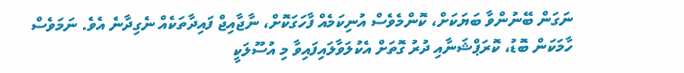ނަގަން ބޭނުންވާ ބަޔަކަށް، ކޮންމެވެސް އުނިކަމެއް ފާހަގަކޮށް، ނާޖާއިޖް ފައިދާތަކެއް ނެގިދާނެ އެވެ. ނަމަވެސް ހާމަކަން ބޮޑު، ކޮރަޕްޝަނާއި ދުރު ގޮތަށް އެކުލަވާލައިފައިވާ މި އުސޫލަކީ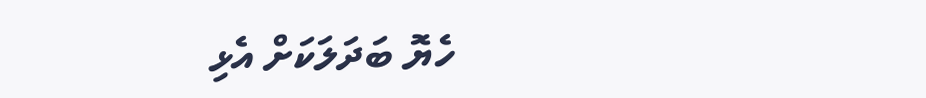ހެޔޮ ބަދަލަކަށް އެޅި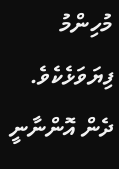މުހިންމު ފިޔަވަޅެކެވެ. ދެން އޮންނާނީ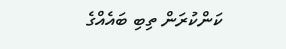ކަންކުރަން ތިބި ބައެއްގެ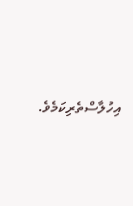އިހުލާސްތެރިކަމެވެ.